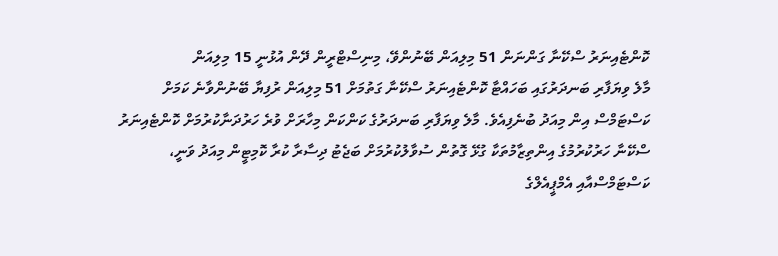ކޮންޓެއިނަރު ސްކޭނާ ގަންނަން 51 މިލިއަން ބޭނުންވޭ، މިނިސްޓްރީން ދޭން އުޅުނީ 15 މިލިއަން
މާލެ ވިޔަފާރި ބަނދަރުގައި ބަހައްޓާ ކޮންޓެއިނަރު ސްކޭނާ ގަތުމަށް 51 މިލިއަން ރުފިޔާ ބޭނުންވާނެ ކަމަށް ކަސްޓަމްސް އިން މިއަދު ބުނެފިއެވެ. މާލެ ވިޔަފާރި ބަނދަރުގެ ކަންކަން މިހާރަށް ވުރެ ހަރުދަނާކުރުމަށް ކޮންޓެއިނަރު ސްކޭނާ ހަރުކުރުމުގެ އިންތިޒާމުތަކާ ގުޅޭ ގޮތުން ސުވާލުކުރުމަށް ބަޖެޓު ދިސާރާ ކުރާ ކޮމިޓީން މިއަދު ވަނީ، ކަސްޓަމްސްއާއި އެމްޕީއެލްގެ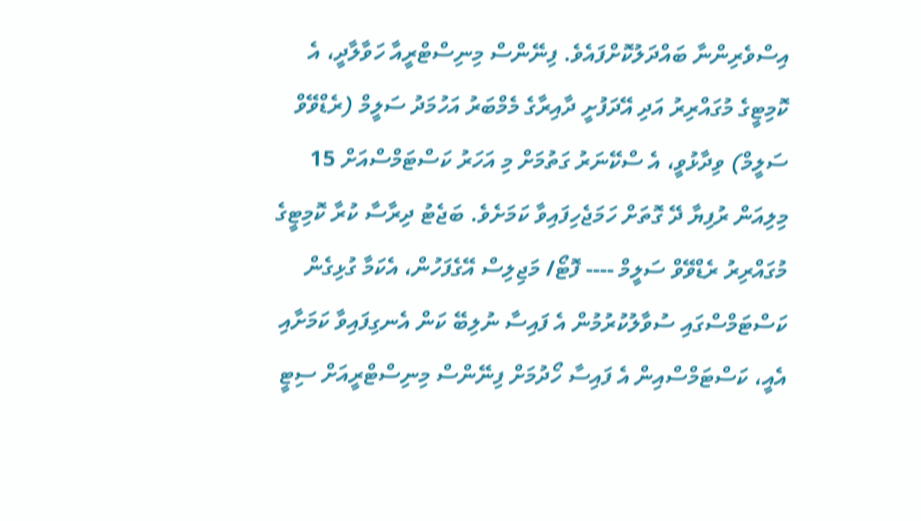އިސްވެރިންނާ ބައްދަލުކޮށްފައެވެ. ފިނޭންސް މިނިސްޓްރީއާ ހަވާލާދީ، އެ ކޮމިޓީގެ މުގައްރިރު އަދި އޭދަފުށީ ދާއިރާގެ މެމްބަރު އަހުމަދު ސަލީމް (ރެޑްވޭވް ސަލީމް) ވިދާޅުވީ، އެ ސްކޭނަރު ގަތުމަށް މި އަހަރު ކަސްޓަމްސްއަށް 15 މިލިއަން ރުފިޔާ ދޭ ގޮތަށް ހަމަޖެހިފައިވާ ކަމަށެވެ. ބަޖެޓު ދިރާސާ ކުރާ ކޮމިޓީގެ މުގައްރިރު ރެޑްވޭވް ސަލީމް ---- ފޮޓޯ/ މަޖިލިސް އޭގެފަހުން، އެކަމާ ގުޅިގެން ކަސްޓަމްސްގައި ސުވާލުކުރުމުން އެ ފައިސާ ނުލިބޭ ކަން އެނގިފައިވާ ކަމަށާއި އެއީ، ކަސްޓަމްސްއިން އެ ފައިސާ ހޯދުމަށް ފިނޭންސް މިނިސްޓްރީއަށް ސިޓީ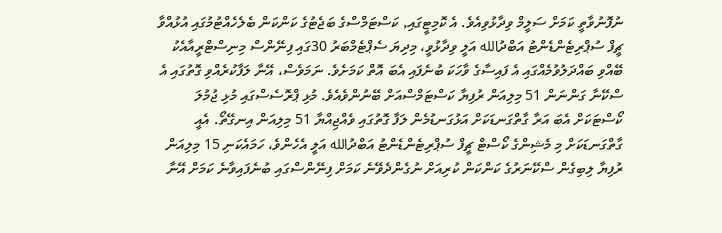ނުފޮނުވާތީ ކަމަށް ސަލީމް ވިދާޅުވިއެވެ. އެ ކޮމިޓީގައި, ކަސްޓަމްސްގެ ބަޖެޓުގެ ކަންކަން ބެލެހެއްޓުމުގައި އުޅުއްވާ ޗީފް ސުޕްރިޓެންޑެންޓު އަބްދުالله އަލީ ވިދާޅުވީ، މިދިޔަ ސެޕްޓެމްބަރު 30ގައި ފިނޭންސް މިނިސްޓްރީއާއެކު ބޭއްވި ބައްދަލުވުމެއްގައި އެ ފައިސާގެ ވާހަކަ ބުނެފައި އެބަ އޮތް ކަމަށެވެ. ނަމަވެސް، އޭނާ ލަފާކުރެއްވި ގޮތުގައި އެ ސްކޭނާ ގަންނަން 51 މިލިއަން ރުފިޔާ ކަސްޓަމްސްއަށް ބޭނުންވެއެވެ. މުޅި ޕްރޮސެސްގައި މުޅި ޖުމުލަ ކޯސްޓަކަށް އެބަ އަރާ ގާތްގަނޑަކަށް އަޅުގަނޑުމެން ލަފާ ގޮތުގައި ވެއްޖިއްޔާ 51 މިލިއަން އިނގޭތޯ. އެއީ ގާތްގަނޑަކަށް މި މެޝިންގެ ކޯސްޓް ޗީފް ސުޕްރިޓެންޑެންޓު އަބްދުالله އަލީ އެހެންވެ، ހަމައެކަނި 15 މިލިއަން ރުފިޔާ ލިބިގެން ސްކޭނަރުގެ ކަންކަން ކުރިއަށް ނުގެންދެވޭނެ ކަމަށް ފިނޭންސްގައި ބުނެފައިވާނެ ކަމަށް އޭނާ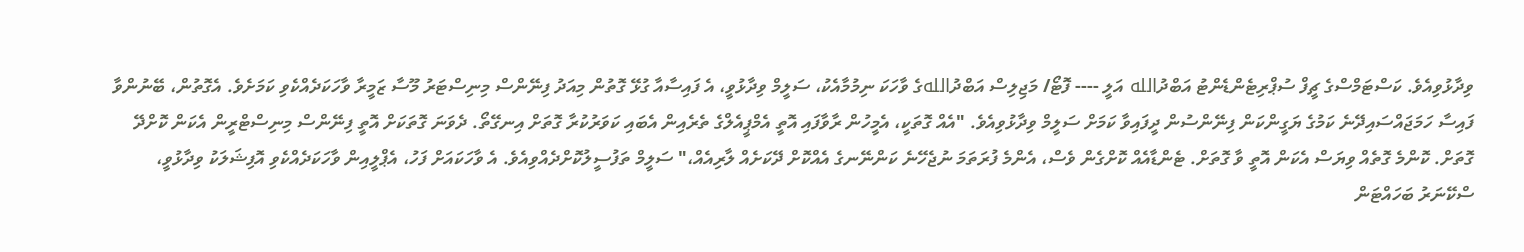ވިދާޅުވިއެވެ. ކަސްޓަމްސްގެ ޗީފް ސުޕްރިޓެންޑެންޓު އަބްދުالله އަލީ ---- ފޮޓޯ/ މަޖިލިސް އަބްދުاللهގެ ވާހަކަ ނިމުމާއެކު، ސަލީމް ވިދާޅުވީ، އެ ފައިސާއާ ގުޅޭ ގޮތުން މިއަދު ފިނޭންސް މިނިސްޓަރު މޫސާ ޒަމީރާ ވާހަކަދެއްކެވި ކަމަށެވެ. އެގޮތުން، ބޭނުންވާ ފައިސާ ހަމަޖައްސައިދޭނެ ކަމުގެ ޔަގީންކަން ފިނޭންސުން ދީފައިވާ ކަމަށް ސަލީމް ވިދާޅުވިއެވެ. "އެއް ގޮތަކީ، އެމީހުން ރާވާފައި އޮތީ އެމްޕީއެލްގެ ތެރެއިން އެބައި ކަވަރުކުރާ ގޮތަށް އިނގޭތޯ. ދެވަނަ ގޮތަކަށް އޮތީ ފިނޭންސް މިނިސްޓްރީން އެކަން ކޮށްދޭ ގޮތަށް. ކޮންމެ ގޮތެއް ވިޔަސް އެކަން އޮތީ ވާ ގޮތަށް. ޓެންޑާއެއް ކޮށްގެން ވެސް، އެންމެ ފުރަތަމަ ނުޖެހޭނެ ކަންނޭނގެ އެއްކޮށް ދޭކަށެއް ލާރިއެއް،" ސަލީމް ތަފުސީލުކޮށްދެއްވިއެވެ. އެ ވާހަކައަށް ފަހު، އެޕްލީއިން ވާހަކަދެއްކެވި އޮފިޝަލަކު ވިދާޅުވީ، ސްކޭނަރު ބަހައްޓަން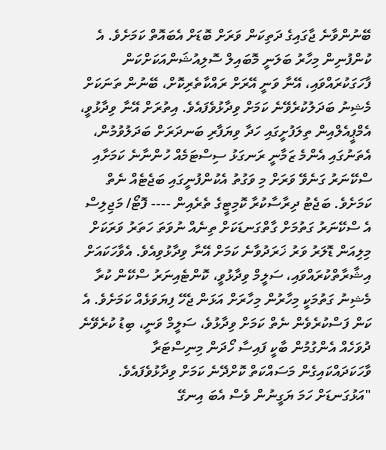ބޭނުންވާނެ ޖާގައިގެ ދަތިކަން ވަރަށް ބޮޑަށް އެބައޮތް ކަމަށެވެ. އެ ކުންފުނިން މިހާރު ބަލަނީ މޮބައިލް ސޮލިއުޝަންއަކަށްކަން ފާހަގަކުރައްވައި، އޭނާ ވަނީ އޭރަށް ރައްކާތެރިކޮށް، ބޭނުން ތަނަކަށް މެޝިނު ބަދަލުކުރެވޭނެ ކަމަށް ވިދާޅުވެފައެވެ. އިތުރަށް އޭނާ ވިދާޅުވީ، އެމްޕީއެލްއިން ތިލަފުށީގައި ހަދާ ވިޔަފާރި ބަނދަރަށް ބަދަލުވުމުން، އެތަނުގައި އެންމެ ޒަމާނީ ރަނގަޅު ސިސްޓަމެއް ހުންނާނެ ކަމަށާއި ސްކޭނަރު ގަނެވޭ ވަރަށް މި ވަގުތު އެކުންފުނީގައި ބަޖެޓެއް ނެތް ކަމަށެވެ. ބަޖެޓު ދިރާސާކުރާ ކޮމިޓީގެ ތެރެއިން ---- ފޮޓޯ/ މަޖިލިސް އެ ސްކޭނަރު ގަތުމަށް ގާތްގަނޑަކަށް ތިނެއް ނުވަތަ ހަތަރު ވަރަކަށް މިލިއަން ޑޮލަރު ވަރު ޚަރަދުވާނެ ކަމަށް އޭނާ ވިދާޅުވިއެވެ. އެވާހަކައަށް އިޝާރާތްކުރައްވައި، ސަލީމް ވިދާޅުވީ، ކޮންޓެއިނަރު ސްކޭން ކުރާ މެޝިނު ގަތުމަކީ މިހާރުން މިހާރަށް އަޅަން ޖެހޭ ފިޔަވަޅެއް ކަމަށެވެ. އެ ކަން ފަސްކުރެވެން ނެތް ކަމަށް ވިދާޅުވެ، ސަލީމް ވަނީ، ބިޑު ކުރެވޭނެ ދުވަހެއް އެންގުމުން ބާކީ ފައިސާ ހޯދަން މިނިސްޓަރާ ވާހަކަދައްކައިގެން މަސައްކަތް ކޮށްދޭނެ ކަމަށް ވިދާޅުވެފައެވެ. "އަޅުގަނޑަށް ހަމަ ޔަގީނުން ވެސް އެބަ އިނގޭ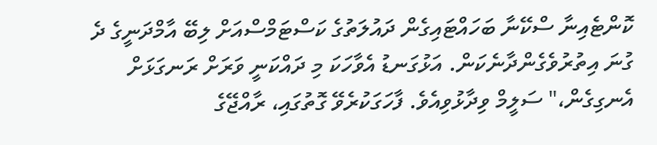ކޮންޓެއިނާ ސްކޭނާ ބަހައްޓައިގެން ދައުލަތުގެ ކަސްޓަމްސްއަށް ލިބޭ އާމްދަނީގެ ދެ ގުނަ އިތުރުވެގެންދާނެކަން. އަޅުގަނޑު އެވާހަކަ މި ދައްކަނީ ވަރަށް ރަނގަޅަށް އެނގިގެން،" ސަލީމް ވިދާޅުވިއެވެ. ފާހަގަކުރެވޭ ގޮތުގައި، ރާއްޖޭގެ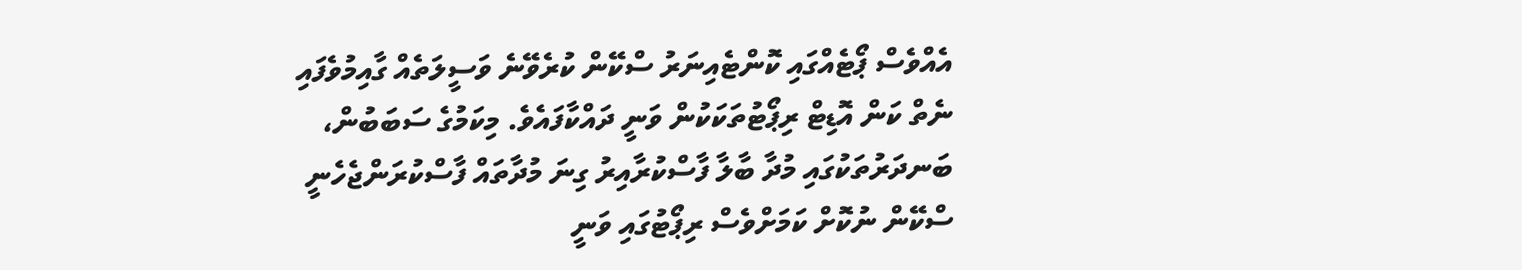އެއްވެސް ޕޯޓެއްގައި ކޮންޓެއިނަރު ސްކޭން ކުރެވޭނެ ވަސީލަތެއް ގާއިމުވެފައި ނެތް ކަން އޮޑިޓް ރިޕޯޓުތަކަކުން ވަނީ ދައްކާފައެވެ. މިކަމުގެ ސަބަބުން، ބަނދަރުތަކުގައި މުދާ ބާލާ ފާސްކުރާއިރު ގިނަ މުދާތައް ފާސްކުރަންޖެހެނީ ސްކޭން ނުކޮށް ކަމަށްވެސް ރިޕޯޓުގައި ވަނީ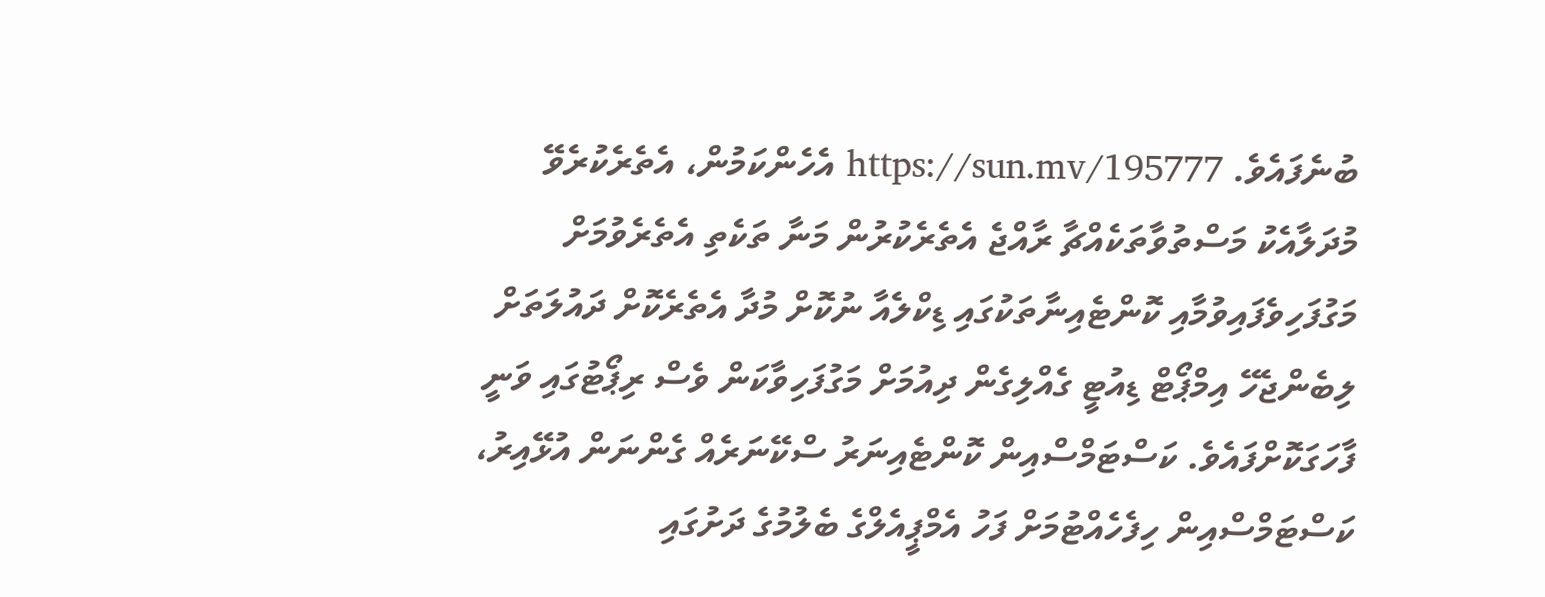ބުނެފައެވެ. https://sun.mv/195777 އެހެންކަމުން، އެތެރެކުރެވޭ މުދަލާއެކު މަސްތުވާތަކެއްޗާ ރާއްޖެ އެތެރެކުރުން މަނާ ތަކެތި އެތެރެވުމަށް މަގުފަހިވެފައިވުމާއި ކޮންޓެއިނާތަކުގައި ޑިކްލެއާ ނުކޮށް މުދާ އެތެރެކޮށް ދައުލަތަށް ލިބެންޖެހޭ އިމްޕޯޓް ޑިއުޓީ ގެއްލިގެން ދިއުމަށް މަގުފަހިވާކަން ވެސް ރިޕޯޓުގައި ވަނީ ފާހަގަކޮށްފައެވެ. ކަސްޓަމްސްއިން ކޮންޓެއިނަރު ސްކޭނަރެއް ގެންނަން އުޅޭއިރު، ކަސްޓަމްސްއިން ހިފެހެއްޓުމަށް ފަހު އެމްޕީއެލްގެ ބެލުމުގެ ދަށުގައި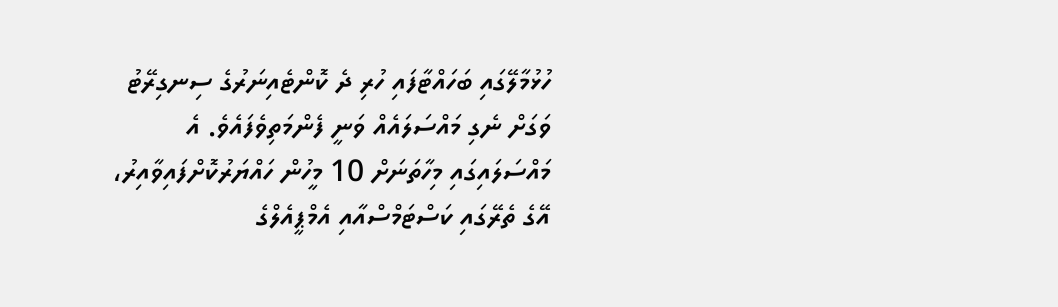ހުޅުމާލޭގައި ބަހައްޓާފައި ހުރި ދެ ކޮންޓެއިނަރުގެ ސިނގިރޭޓު ވަގަށް ނެގި މައްސަލައެއް ވަނީ ފެންމަތިވެފައެވެ. އެ މައްސަލައިގައި މިހާތަނަށް 10 މީހުން ހައްޔަރުކޮށްފައިވާއިރު، އޭގެ ތެރޭގައި ކަސްޓަމްސްއާއި އެމްޕީއެލްގެ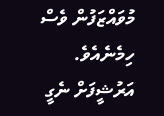މުވައްޒަފުން ވެސް ހިމެނެއެވެ.
އަރުޝީފަށް ނެގީ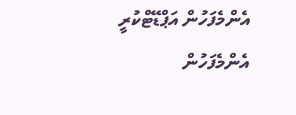އެންމެފަހުން އަޕްޑޭޓްކުރީ
އެންމެފަހުން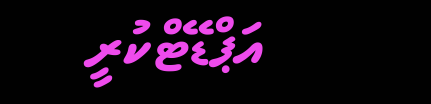އަޕްޑޭޓްކުރީ